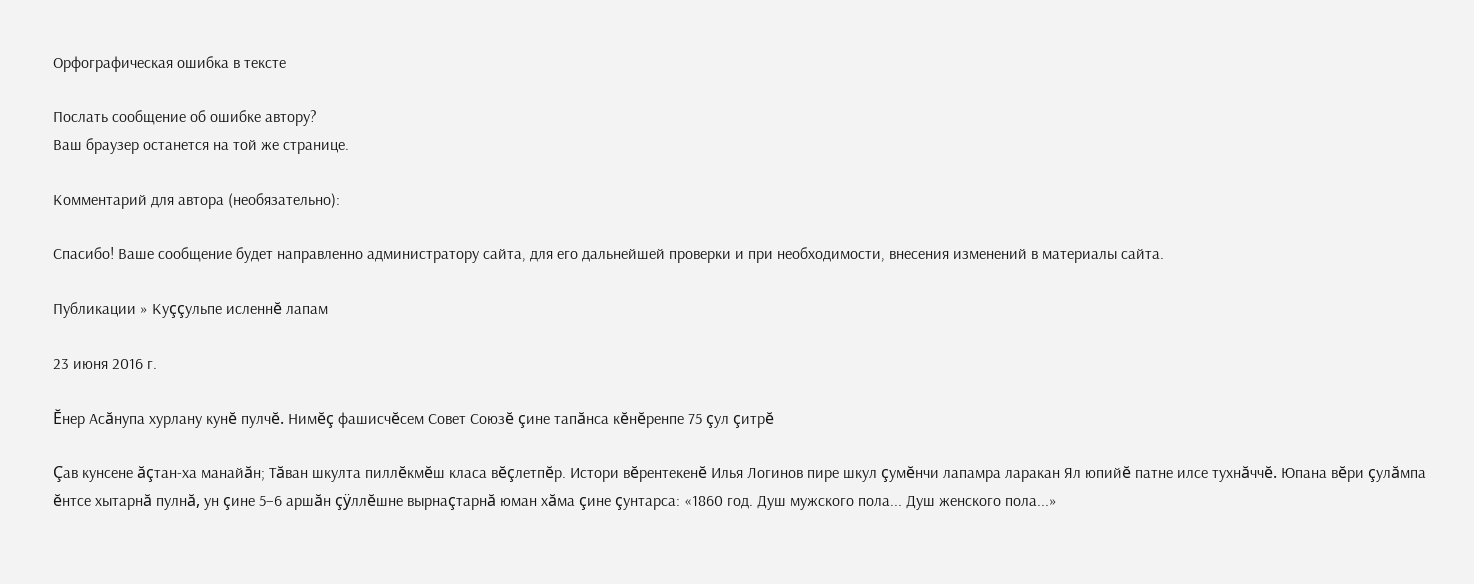Орфографическая ошибка в тексте

Послать сообщение об ошибке автору?
Ваш браузер останется на той же странице.

Комментарий для автора (необязательно):

Спасибо! Ваше сообщение будет направленно администратору сайта, для его дальнейшей проверки и при необходимости, внесения изменений в материалы сайта.

Публикации » Куççульпе исленнĕ лапам

23 июня 2016 г.

Ĕнер Асăнупа хурлану кунĕ пулчĕ. Нимĕç фашисчĕсем Совет Союзĕ çине тапăнса кĕнĕренпе 75 çул çитрĕ

Çав кунсене ăçтан-ха манайăн; Тăван шкулта пиллĕкмĕш класа вĕçлетпĕр. Истори вĕрентекенĕ Илья Логинов пире шкул çумĕнчи лапамра ларакан Ял юпийĕ патне илсе тухнăччĕ. Юпана вĕри çулăмпа ĕнтсе хытарнă пулнă, ун çине 5–6 аршăн çÿллĕшне вырнаçтарнă юман хăма çине çунтарса: «1860 год. Душ мужского пола... Душ женского пола...»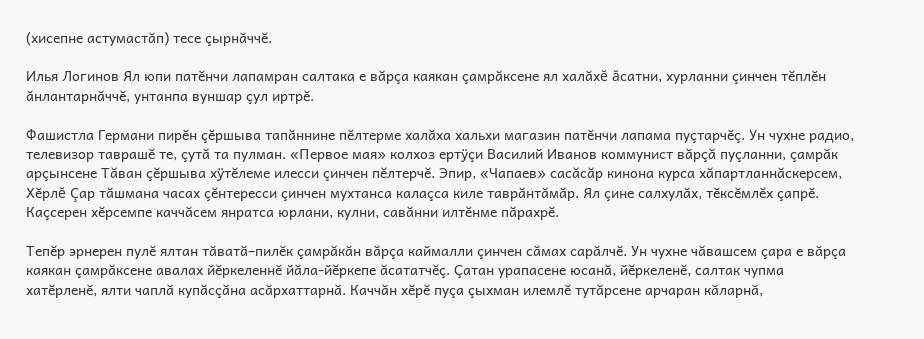(хисепне астумастăп) тесе çырнăччĕ.

Илья Логинов Ял юпи патĕнчи лапамран салтака е вăрçа каякан çамрăксене ял халăхĕ ăсатни, хурланни çинчен тĕплĕн ăнлантарнăччĕ, унтанпа вуншар çул иртрĕ.

Фашистла Германи пирĕн çĕршыва тапăннине пĕлтерме халăха хальхи магазин патĕнчи лапама пуçтарчĕç. Ун чухне радио, телевизор таврашĕ те, çутă та пулман. «Первое мая» колхоз ертÿçи Василий Иванов коммунист вăрçă пуçланни, çамрăк арçынсене Тăван çĕршыва хÿтĕлеме илесси çинчен пĕлтерчĕ. Эпир, «Чапаев» сасăсăр кинона курса хăпартланнăскерсем, Хĕрлĕ Çар тăшмана часах çĕнтересси çинчен мухтанса калаçса киле таврăнтăмăр. Ял çине салхулăх, тĕксĕмлĕх çапрĕ. Каçсерен хĕрсемпе каччăсем янратса юрлани, кулни, савăнни илтĕнме пăрахрĕ.

Тепĕр эрнерен пулĕ ялтан тăватă–пилĕк çамрăкăн вăрçа каймалли çинчен сăмах сарăлчĕ. Ун чухне чăвашсем çара е вăрçа каякан çамрăксене авалах йĕркеленнĕ йăла-йĕркепе ăсататчĕç. Çатан урапасене юсанă, йĕркеленĕ, салтак чупма хатĕрленĕ, ялти чаплă купăсçăна асăрхаттарнă. Каччăн хĕрĕ пуçа çыхман илемлĕ тутăрсене арчаран кăларнă,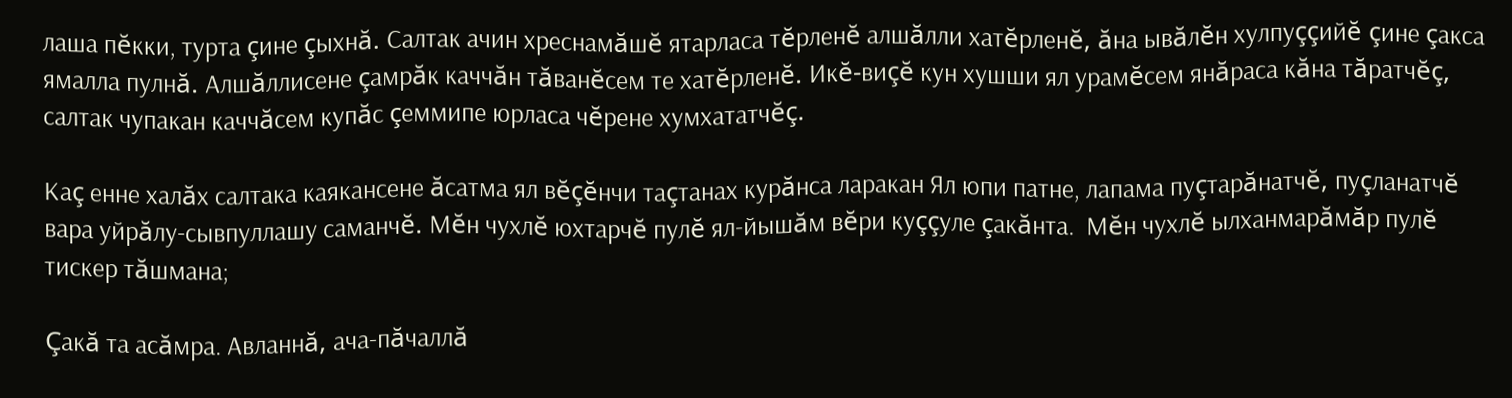лаша пĕкки, турта çине çыхнă. Салтак ачин хреснамăшĕ ятарласа тĕрленĕ алшăлли хатĕрленĕ, ăна ывăлĕн хулпуççийĕ çине çакса ямалла пулнă. Алшăллисене çамрăк каччăн тăванĕсем те хатĕрленĕ. Икĕ-виçĕ кун хушши ял урамĕсем янăраса кăна тăратчĕç, салтак чупакан каччăсем купăс çеммипе юрласа чĕрене хумхататчĕç.

Каç енне халăх салтака каякансене ăсатма ял вĕçĕнчи таçтанах курăнса ларакан Ял юпи патне, лапама пуçтарăнатчĕ, пуçланатчĕ вара уйрăлу-сывпуллашу саманчĕ. Мĕн чухлĕ юхтарчĕ пулĕ ял-йышăм вĕри куççуле çакăнта.  Мĕн чухлĕ ылханмарăмăр пулĕ тискер тăшмана;

Çакă та асăмра. Авланнă, ача-пăчаллă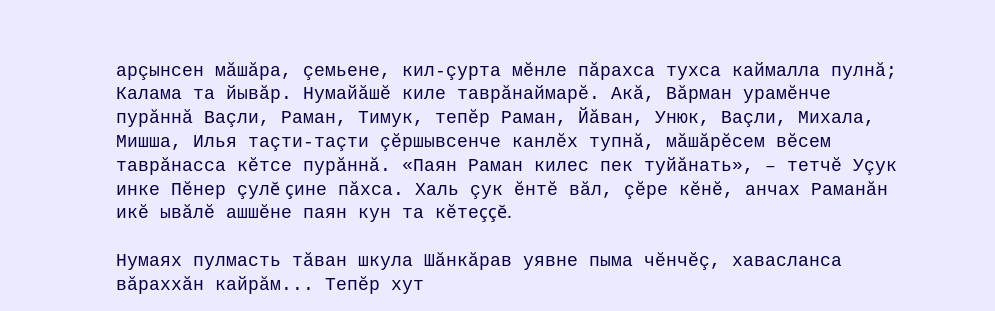арçынсен мăшăра, çемьене, кил-çурта мĕнле пăрахса тухса каймалла пулнă; Калама та йывăр. Нумайăшĕ киле таврăнаймарĕ. Акă, Вăрман урамĕнче пурăннă Ваçли, Раман, Тимук, тепĕр Раман, Йăван, Унюк, Ваçли, Михала, Мишша, Илья таçти-таçти çĕршывсенче канлĕх тупнă, мăшăрĕсем вĕсем таврăнасса кĕтсе пурăннă. «Паян Раман килес пек туйăнать», – тетчĕ Уçук инке Пĕнер çулĕ çине пăхса. Халь çук ĕнтĕ вăл, çĕре кĕнĕ, анчах Раманăн икĕ ывăлĕ ашшĕне паян кун та кĕтеççĕ.

Нумаях пулмасть тăван шкула Шăнкăрав уявне пыма чĕнчĕç, хавасланса вăраххăн кайрăм... Тепĕр хут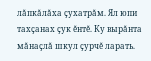лăпкăлăха çухатрăм. Ял юпи тахçанах çук ĕнтĕ. Ку вырăнта мăнаçлă шкул çурчĕ ларать.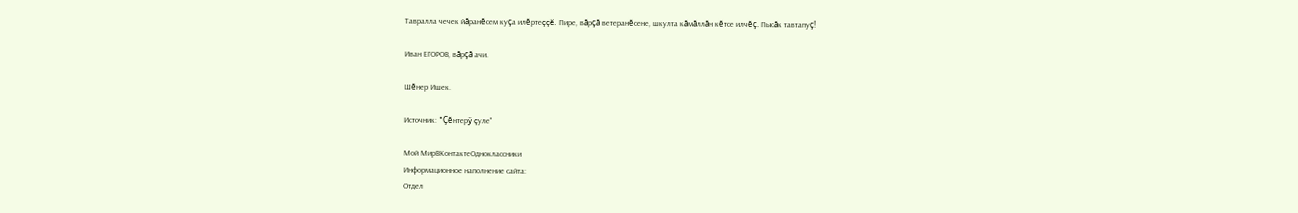Тавралла чечек йăранĕсем куçа илĕртеççĕ. Пире, вăрçă ветеранĕсене, шкулта кăмăллăн кĕтсе илчĕç. Пысăк тавтапуç!

Иван ЕГОРОВ, вăрçă ачи.

Шĕнер Ишек.

Источник: "Çĕнтерÿ çуле"

Мой МирВКонтактеОдноклассники
Информационное наполнение сайта:
Отдел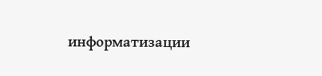информатизации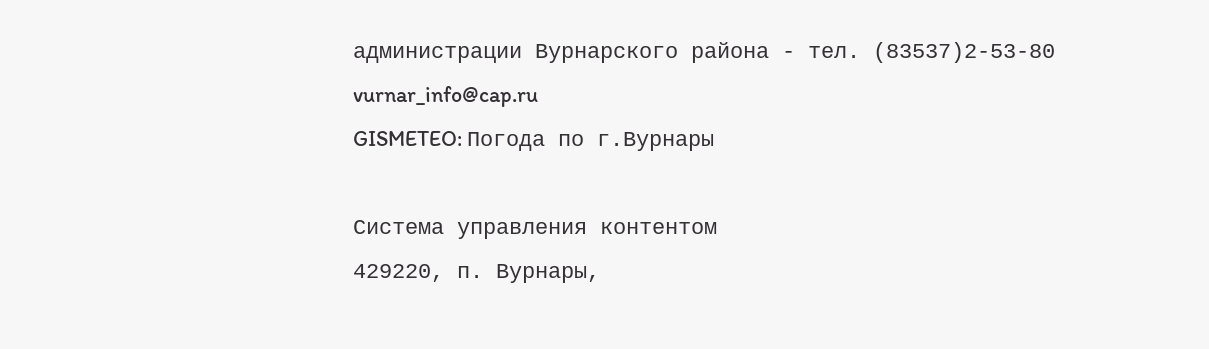администрации Вурнарского района - тел. (83537)2-53-80
vurnar_info@cap.ru
GISMETEO: Погода по г.Вурнары

Система управления контентом
429220, п. Вурнары,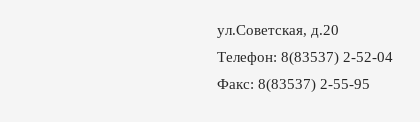ул.Советская, д.20
Телефон: 8(83537) 2-52-04
Факс: 8(83537) 2-55-95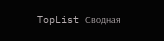TopList Сводная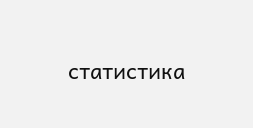статистика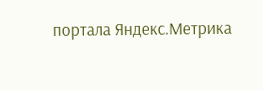портала Яндекс.Метрика